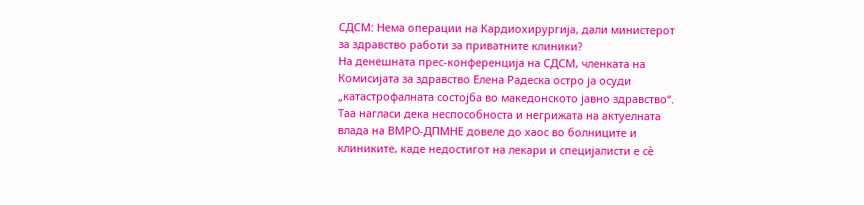СДСМ: Нема операции на Кардиохирургија, дали министерот за здравство работи за приватните клиники?
На денешната прес-конференција на СДСМ, членката на Комисијата за здравство Елена Радеска остро ја осуди „катастрофалната состојба во македонското јавно здравство“. Таа нагласи дека неспособноста и негрижата на актуелната влада на ВМРО-ДПМНЕ довеле до хаос во болниците и клиниките, каде недостигот на лекари и специјалисти е сè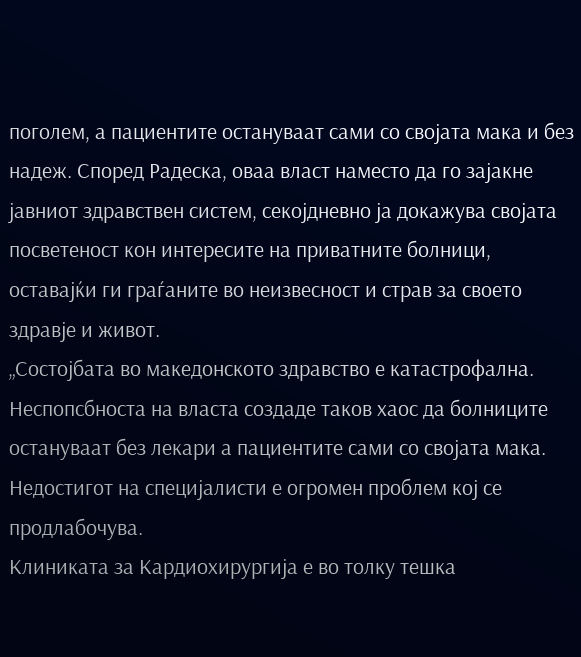поголем, а пациентите остануваат сами со својата мака и без надеж. Според Радеска, оваа власт наместо да го зајакне јавниот здравствен систем, секојдневно ја докажува својата посветеност кон интересите на приватните болници, оставајќи ги граѓаните во неизвесност и страв за своето здравје и живот.
„Состојбата во македонското здравство е катастрофална. Неспопсбноста на власта создаде таков хаос да болниците остануваат без лекари а пациентите сами со својата мака.
Недостигот на специјалисти е огромен проблем кој се продлабочува.
Клиниката за Kардиохирургија е во толку тешка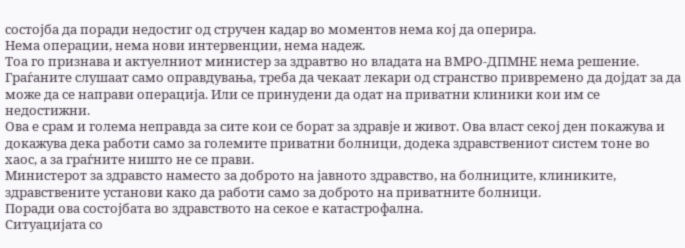состојба да поради недостиг од стручен кадар во моментов нема кој да оперира.
Нема операции, нема нови интервенции, нема надеж.
Тоа го признава и актуелниот министер за здравтво но владата на ВМРО-ДПМНЕ нема решение.
Граѓаните слушаат само оправдувања, треба да чекаат лекари од странство привремено да дојдат за да може да се направи операција. Или се принудени да одат на приватни клиники кои им се недостижни.
Ова е срам и голема неправда за сите кои се борат за здравје и живот. Ова власт секој ден покажува и докажува дека работи само за големите приватни болници, додека здравствениот систем тоне во хаос, а за граѓните ништо не се прави.
Министерот за здравсто наместо за доброто на јавното здравство, на болниците, клиниките, здравствените установи како да работи само за доброто на приватните болници.
Поради ова состојбата во здравството на секое е катастрофална.
Ситуацијата со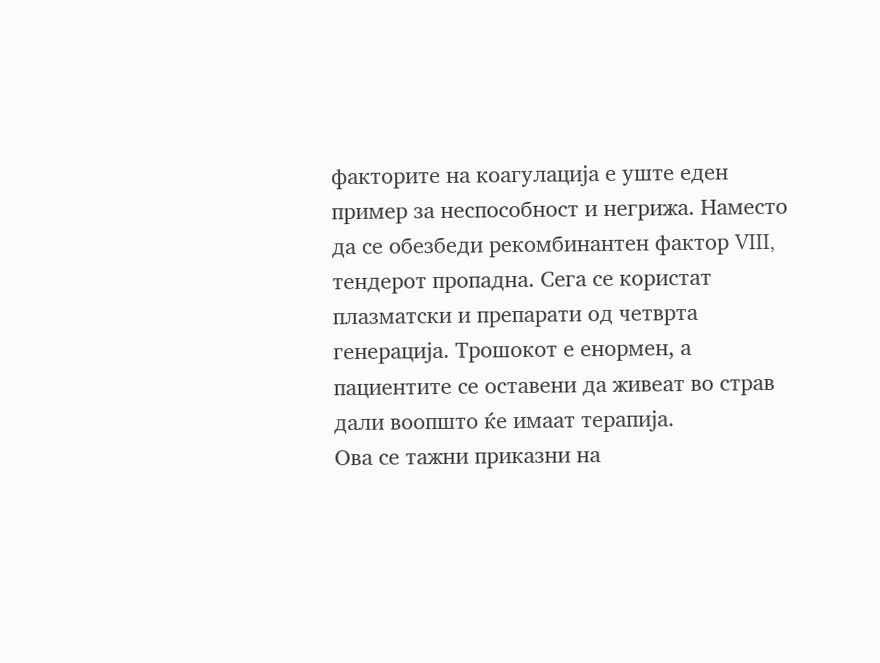факторите на коагулација е уште еден пример за неспособност и негрижа. Наместо да се обезбеди рекомбинантен фактор VIII, тендерот пропадна. Сега се користат плазматски и препарати од четврта генерација. Трошокот е енормен, а пациентите се оставени да живеат во страв дали воопшто ќе имаат терапија.
Ова се тажни приказни на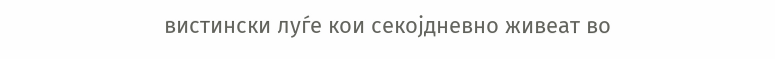вистински луѓе кои секојдневно живеат во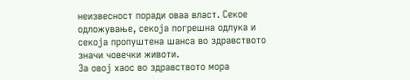неизвесност поради оваа власт. Секое одложување, секоја погрешна одлука и секоја пропуштена шанса во здравството значи човечки животи.
За овој хаос во здравството мора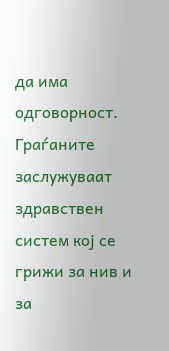да има одговорност. Граѓаните заслужуваат здравствен систем кој се грижи за нив и за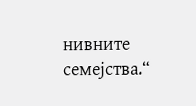нивните семејства.“